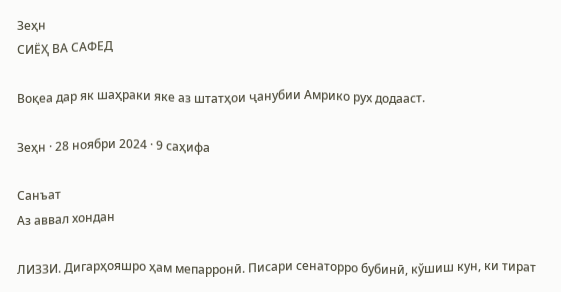Зеҳн
СИЁҲ ВА САФЕД

Воқеа дар як шаҳраки яке аз штатҳои ҷанубии Амрико рух додааст.

Зеҳн · 28 ноябри 2024 · 9 саҳифа

Санъат
Аз аввал хондан

ЛИЗЗИ. Дигарҳояшро ҳам мепарронӣ. Писари сенаторро бубинӣ, кўшиш кун, ки тират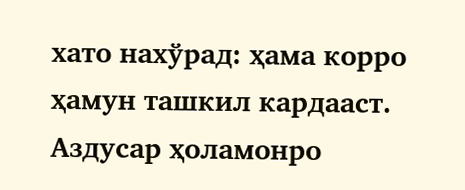хато нахўрад: ҳама корро ҳамун ташкил кардааст. Аздусар ҳоламонро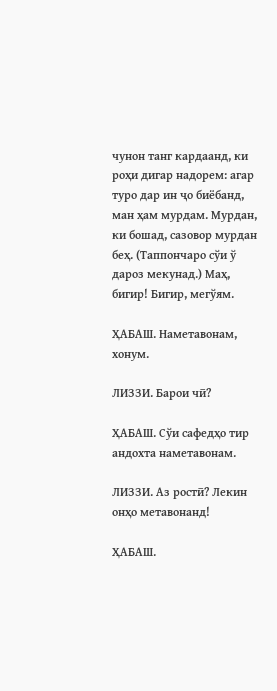чунон танг кардаанд, ки роҳи дигар надорем: агар туро дар ин ҷо биёбанд, ман ҳам мурдам. Мурдан, ки бошад, сазовор мурдан беҳ. (Таппончаро сўи ў дароз мекунад.) Маҳ, бигир! Бигир, мегўям.

ҲАБАШ. Наметавонам, хонум.

ЛИЗЗИ. Барои чӣ?

ҲАБАШ. Сўи сафедҳо тир андохта наметавонам.

ЛИЗЗИ. Аз ростӣ? Лекин онҳо метавонанд!

ҲАБАШ.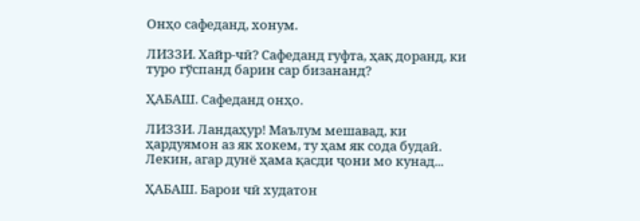Онҳо сафеданд, хонум.

ЛИЗЗИ. Хайр-чӣ? Сафеданд гуфта, ҳақ доранд, ки туро гўспанд барин сар бизананд?

ҲАБАШ. Сафеданд онҳо.

ЛИЗЗИ. Ландаҳур! Маълум мешавад, ки ҳардуямон аз як хокем, ту ҳам як сода будаӣ. Лекин, агар дунё ҳама қасди ҷони мо кунад...

ҲАБАШ. Барои чӣ худатон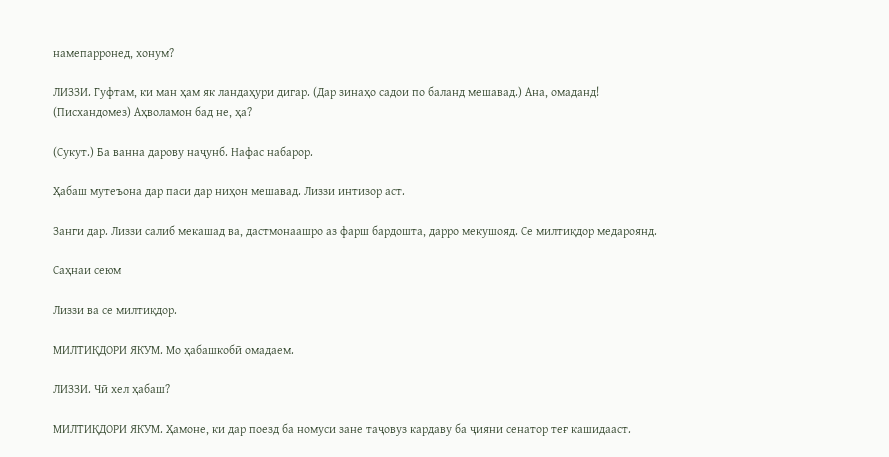намепарронед, хонум?

ЛИЗЗИ. Гуфтам, ки ман ҳам як ландаҳури дигар. (Дар зинаҳо садои по баланд мешавад.) Ана, омаданд! (Писхандомез) Аҳволамон бад не, ҳа?

(Сукут.) Ба ванна дарову наҷунб. Нафас набарор.

Ҳабаш мутеъона дар паси дар ниҳон мешавад. Лиззи интизор аст.

Занги дар. Лиззи салиб мекашад ва, дастмонаашро аз фарш бардошта, дарро мекушояд. Се милтиқдор медароянд.

Саҳнаи сеюм

Лиззи ва се милтиқдор.

МИЛТИҚДОРИ ЯКУМ. Мо ҳабашкобӣ омадаем.

ЛИЗЗИ. Чӣ хел ҳабаш?

МИЛТИҚДОРИ ЯКУМ. Ҳамоне, ки дар поезд ба номуси зане таҷовуз кардаву ба ҷияни сенатор теғ кашидааст.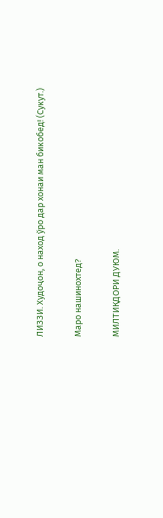ЛИЗЗИ. Худоҷон, о наход ўро дар хонаи ман бикобед! (Сукут.)

Маро нашинохтед?

МИЛТИҚДОРИ ДУЮМ.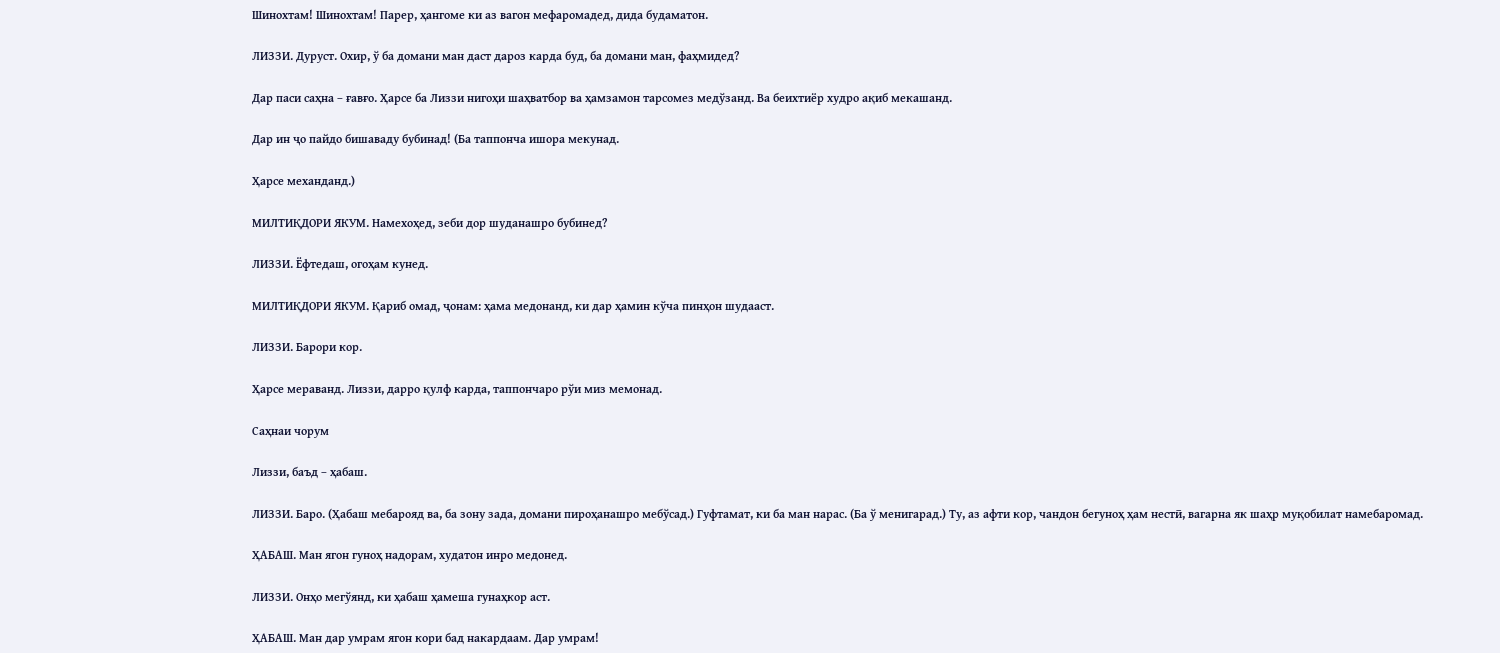Шинохтам! Шинохтам! Парер, ҳангоме ки аз вагон мефаромадед, дида будаматон.

ЛИЗЗИ. Дуруст. Охир, ў ба домани ман даст дароз карда буд, ба домани ман, фаҳмидед?

Дар паси саҳна – ғавғо. Ҳарсе ба Лиззи нигоҳи шаҳватбор ва ҳамзамон тарсомез медўзанд. Ва беихтиёр худро ақиб мекашанд.

Дар ин ҷо пайдо бишаваду бубинад! (Ба таппонча ишора мекунад.

Ҳарсе механданд.)

МИЛТИҚДОРИ ЯКУМ. Намехоҳед, зеби дор шуданашро бубинед?

ЛИЗЗИ. Ёфтедаш, огоҳам кунед.

МИЛТИҚДОРИ ЯКУМ. Қариб омад, ҷонам: ҳама медонанд, ки дар ҳамин кўча пинҳон шудааст.

ЛИЗЗИ. Барори кор.

Ҳарсе мераванд. Лиззи, дарро қулф карда, таппончаро рўи миз мемонад.

Саҳнаи чорум

Лиззи, баъд – ҳабаш.

ЛИЗЗИ. Баро. (Ҳабаш мебарояд ва, ба зону зада, домани пироҳанашро мебўсад.) Гуфтамат, ки ба ман нарас. (Ба ў менигарад.) Ту, аз афти кор, чандон бегуноҳ ҳам нестӣ, вагарна як шаҳр муқобилат намебаромад.

ҲАБАШ. Ман ягон гуноҳ надорам, худатон инро медонед.

ЛИЗЗИ. Онҳо мегўянд, ки ҳабаш ҳамеша гунаҳкор аст.

ҲАБАШ. Ман дар умрам ягон кори бад накардаам. Дар умрам!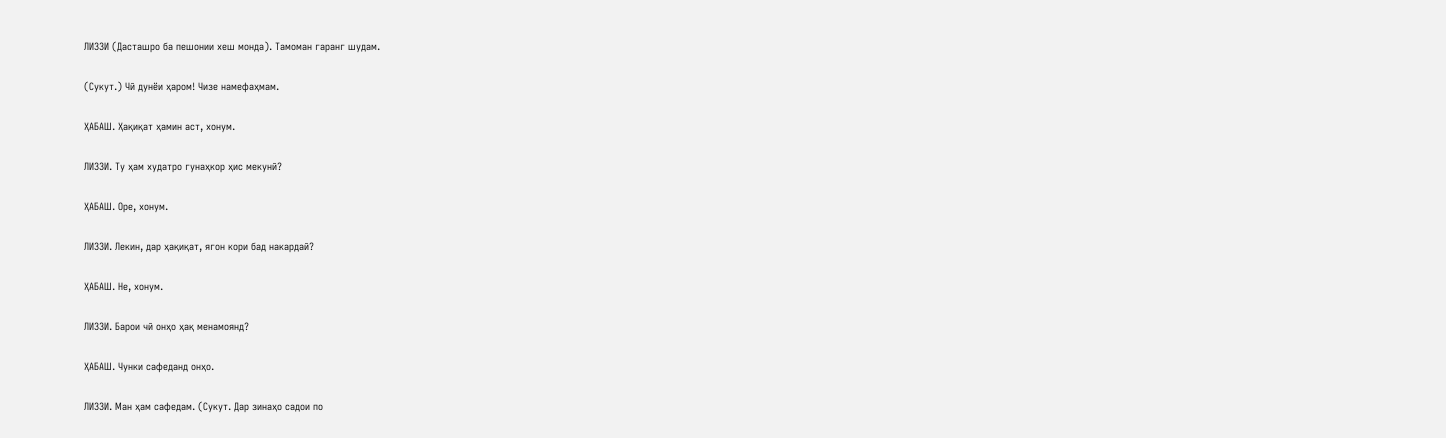ЛИЗЗИ (Дасташро ба пешонии хеш монда). Тамоман гаранг шудам.

(Сукут.) Чӣ дунёи ҳаром! Чизе намефаҳмам.

ҲАБАШ. Ҳақиқат ҳамин аст, хонум.

ЛИЗЗИ. Ту ҳам худатро гунаҳкор ҳис мекунӣ?

ҲАБАШ. Оре, хонум.

ЛИЗЗИ. Лекин, дар ҳақиқат, ягон кори бад накардаӣ?

ҲАБАШ. Не, хонум.

ЛИЗЗИ. Барои чӣ онҳо ҳақ менамоянд?

ҲАБАШ. Чунки сафеданд онҳо.

ЛИЗЗИ. Ман ҳам сафедам. (Сукут. Дар зинаҳо садои по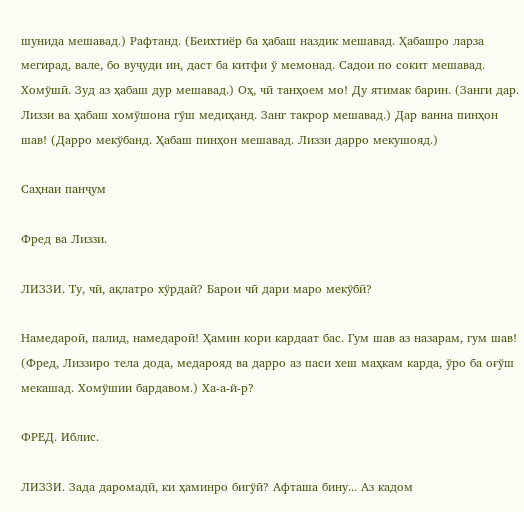шунида мешавад.) Рафтанд. (Беихтиёр ба ҳабаш наздик мешавад. Ҳабашро ларза мегирад, вале, бо вуҷуди ин, даст ба китфи ў мемонад. Садои по сокит мешавад. Хомўшӣ. Зуд аз ҳабаш дур мешавад.) Оҳ, чӣ танҳоем мо! Ду ятимак барин. (Занги дар. Лиззи ва ҳабаш хомўшона гўш медиҳанд. Занг такрор мешавад.) Дар ванна пинҳон шав! (Дарро мекўбанд. Ҳабаш пинҳон мешавад. Лиззи дарро мекушояд.)

Саҳнаи панҷум

Фред ва Лиззи.

ЛИЗЗИ. Ту, чӣ, ақлатро хўрдаӣ? Барои чӣ дари маро мекўбӣ?

Намедароӣ, палид, намедароӣ! Ҳамин кори кардаат бас. Гум шав аз назарам, гум шав! (Фред, Лиззиро тела дода, медарояд ва дарро аз паси хеш маҳкам карда, ўро ба оғўш мекашад. Хомўшии бардавом.) Ха-а-й-р?

ФРЕД. Иблис.

ЛИЗЗИ. Зада даромадӣ, ки ҳаминро бигўӣ? Афташа бину... Аз кадом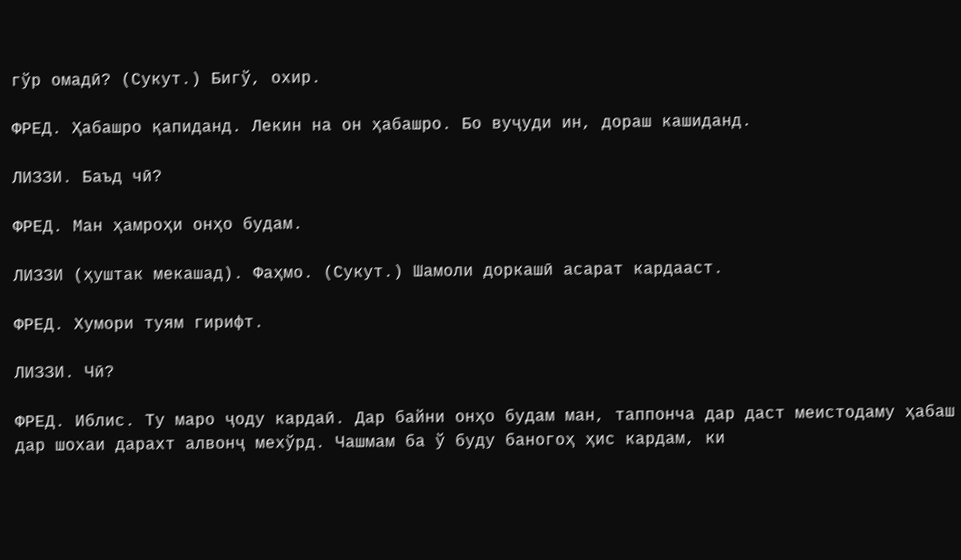гўр омадӣ? (Сукут.) Бигў, охир.

ФРЕД. Ҳабашро қапиданд. Лекин на он ҳабашро. Бо вуҷуди ин, дораш кашиданд.

ЛИЗЗИ. Баъд чӣ?

ФРЕД. Ман ҳамроҳи онҳо будам.

ЛИЗЗИ (ҳуштак мекашад). Фаҳмо. (Сукут.) Шамоли доркашӣ асарат кардааст.

ФРЕД. Хумори туям гирифт.

ЛИЗЗИ. Чӣ?

ФРЕД. Иблис. Ту маро ҷоду кардаӣ. Дар байни онҳо будам ман, таппонча дар даст меистодаму ҳабаш дар шохаи дарахт алвонҷ мехўрд. Чашмам ба ў буду баногоҳ ҳис кардам, ки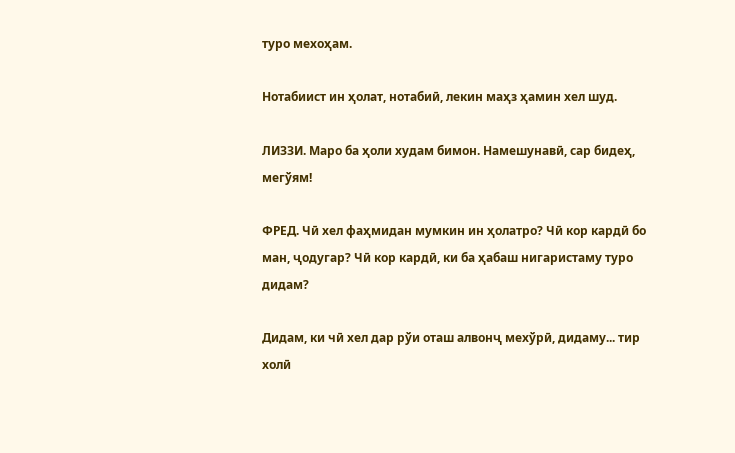туро мехоҳам.

Нотабиист ин ҳолат, нотабиӣ, лекин маҳз ҳамин хел шуд.

ЛИЗЗИ. Маро ба ҳоли худам бимон. Намешунавӣ, сар бидеҳ, мегўям!

ФРЕД. Чӣ хел фаҳмидан мумкин ин ҳолатро? Чӣ кор кардӣ бо ман, ҷодугар? Чӣ кор кардӣ, ки ба ҳабаш нигаристаму туро дидам?

Дидам, ки чӣ хел дар рўи оташ алвонҷ мехўрӣ, дидаму... тир холӣ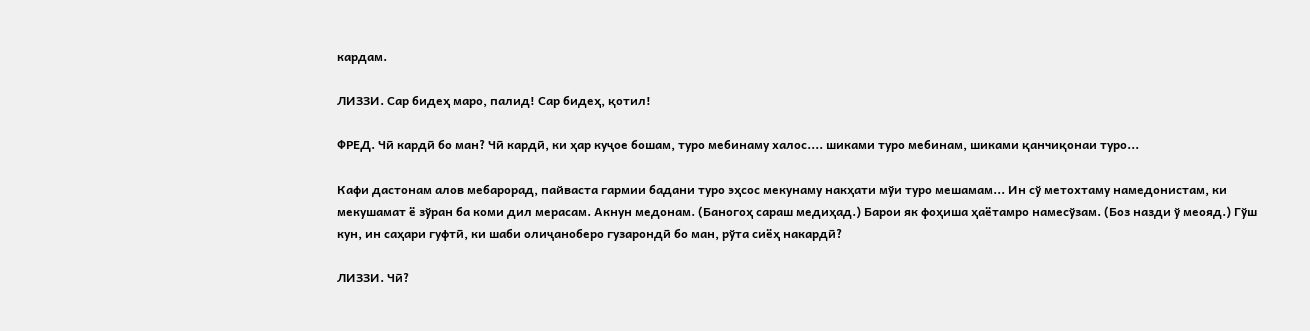кардам.

ЛИЗЗИ. Сар бидеҳ маро, палид! Сар бидеҳ, қотил!

ФРЕД. Чӣ кардӣ бо ман? Чӣ кардӣ, ки ҳар куҷое бошам, туро мебинаму халос.... шиками туро мебинам, шиками қанчиқонаи туро...

Кафи дастонам алов мебарорад, пайваста гармии бадани туро эҳсос мекунаму накҳати мўи туро мешамам... Ин сў метохтаму намедонистам, ки мекушамат ё зўран ба коми дил мерасам. Акнун медонам. (Баногоҳ сараш медиҳад.) Барои як фоҳиша ҳаётамро намесўзам. (Боз назди ў меояд.) Гўш кун, ин саҳари гуфтӣ, ки шаби олиҷаноберо гузарондӣ бо ман, рўта сиёҳ накардӣ?

ЛИЗЗИ. Чӣ?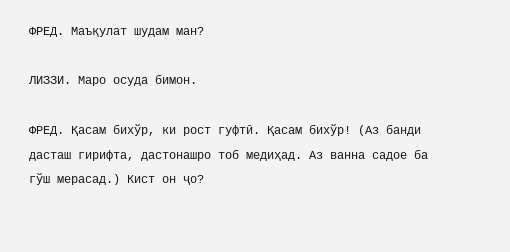ФРЕД. Маъқулат шудам ман?

ЛИЗЗИ. Маро осуда бимон.

ФРЕД. Қасам бихўр, ки рост гуфтӣ. Қасам бихўр! (Аз банди дасташ гирифта, дастонашро тоб медиҳад. Аз ванна садое ба гўш мерасад.) Кист он ҷо?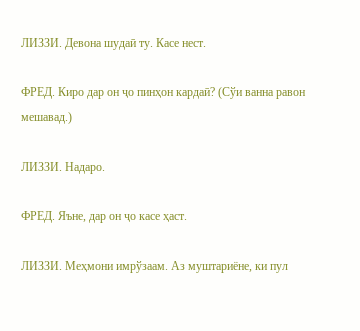ЛИЗЗИ. Девона шудаӣ ту. Касе нест.

ФРЕД. Киро дар он ҷо пинҳон кардаӣ? (Сўи ванна равон мешавад.)

ЛИЗЗИ. Надаро.

ФРЕД. Яъне, дар он ҷо касе ҳаст.

ЛИЗЗИ. Меҳмони имрўзаам. Аз муштариёне, ки пул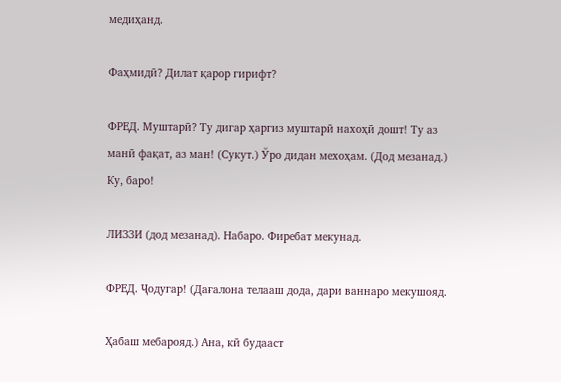медиҳанд.

Фаҳмидӣ? Дилат қарор гирифт?

ФРЕД. Муштарӣ? Ту дигар ҳаргиз муштарӣ нахоҳӣ дошт! Ту аз манӣ фақат, аз ман! (Сукут.) Ўро дидан мехоҳам. (Дод мезанад.) Ку, баро!

ЛИЗЗИ (дод мезанад). Набаро. Фиребат мекунад.

ФРЕД. Ҷодугар! (Дағалона телааш дода, дари ваннаро мекушояд.

Ҳабаш мебарояд.) Ана, кӣ будааст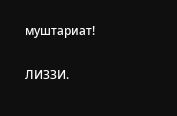муштариат!

ЛИЗЗИ.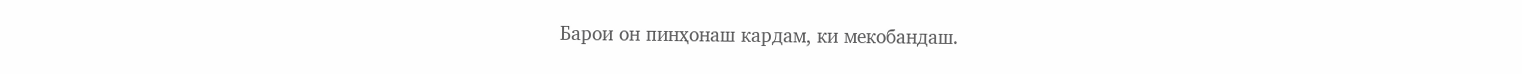Барои он пинҳонаш кардам, ки мекобандаш.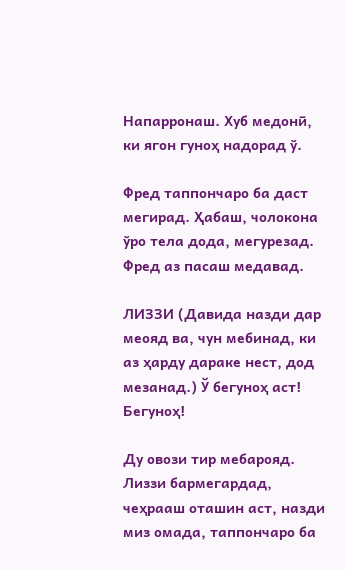Напарронаш. Хуб медонӣ, ки ягон гуноҳ надорад ў.

Фред таппончаро ба даст мегирад. Ҳабаш, чолокона ўро тела дода, мегурезад. Фред аз пасаш медавад.

ЛИЗЗИ (Давида назди дар меояд ва, чун мебинад, ки аз ҳарду дараке нест, дод мезанад.) Ў бегуноҳ аст! Бегуноҳ!

Ду овози тир мебарояд. Лиззи бармегардад, чеҳрааш оташин аст, назди миз омада, таппончаро ба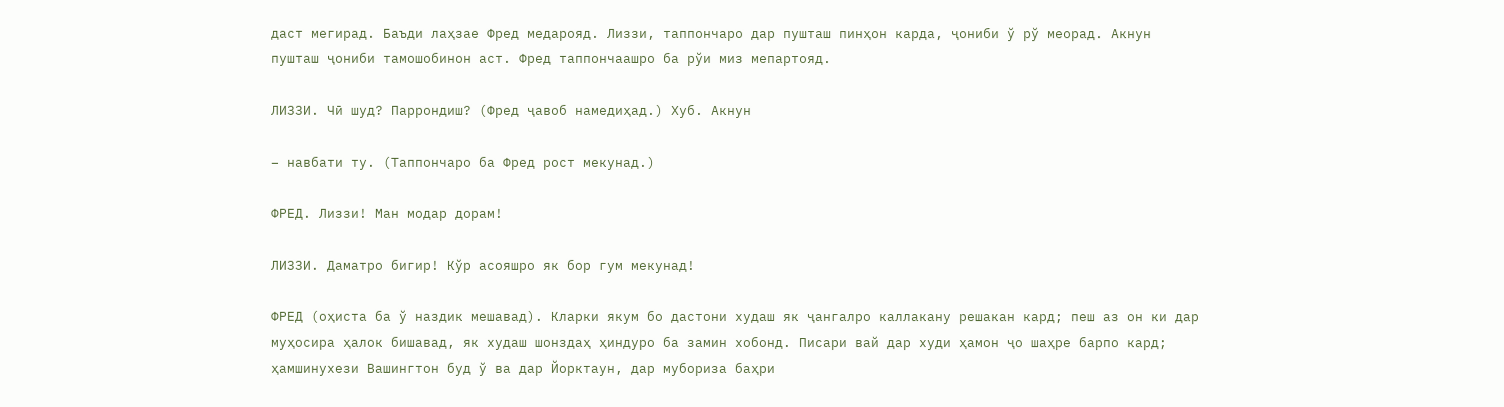даст мегирад. Баъди лаҳзае Фред медарояд. Лиззи, таппончаро дар пушташ пинҳон карда, ҷониби ў рў меорад. Акнун пушташ ҷониби тамошобинон аст. Фред таппончаашро ба рўи миз мепартояд.

ЛИЗЗИ. Чӣ шуд? Паррондиш? (Фред ҷавоб намедиҳад.) Хуб. Акнун

– навбати ту. (Таппончаро ба Фред рост мекунад.)

ФРЕД. Лиззи! Ман модар дорам!

ЛИЗЗИ. Даматро бигир! Кўр асояшро як бор гум мекунад!

ФРЕД (оҳиста ба ў наздик мешавад). Кларки якум бо дастони худаш як ҷангалро каллакану решакан кард; пеш аз он ки дар муҳосира ҳалок бишавад, як худаш шонздаҳ ҳиндуро ба замин хобонд. Писари вай дар худи ҳамон ҷо шаҳре барпо кард; ҳамшинухези Вашингтон буд ў ва дар Йорктаун, дар мубориза баҳри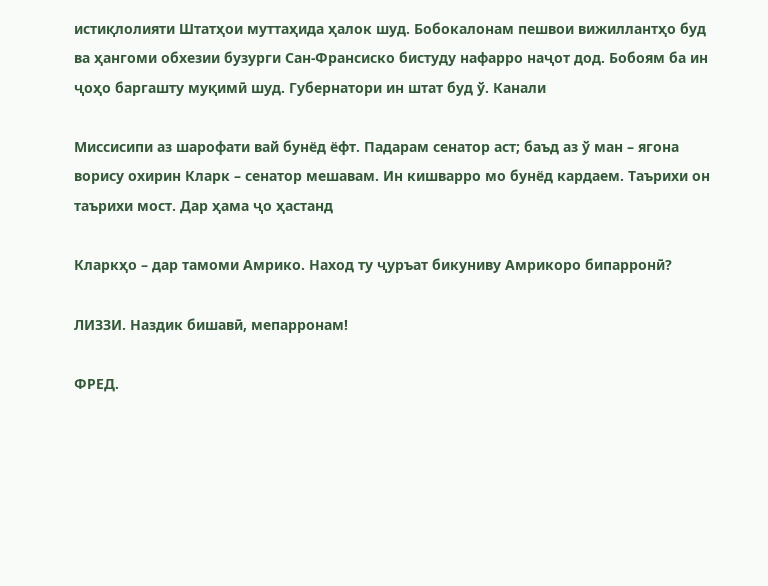истиқлолияти Штатҳои муттаҳида ҳалок шуд. Бобокалонам пешвои вижиллантҳо буд ва ҳангоми обхезии бузурги Сан-Франсиско бистуду нафарро наҷот дод. Бобоям ба ин ҷоҳо баргашту муқимӣ шуд. Губернатори ин штат буд ў. Канали

Миссисипи аз шарофати вай бунёд ёфт. Падарам сенатор аст; баъд аз ў ман – ягона ворису охирин Кларк – сенатор мешавам. Ин кишварро мо бунёд кардаем. Таърихи он таърихи мост. Дар ҳама ҷо ҳастанд

Кларкҳо – дар тамоми Амрико. Наход ту ҷуръат бикуниву Амрикоро бипарронӣ?

ЛИЗЗИ. Наздик бишавӣ, мепарронам!

ФРЕД.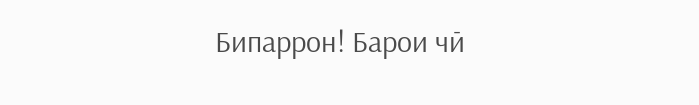Бипаррон! Барои чӣ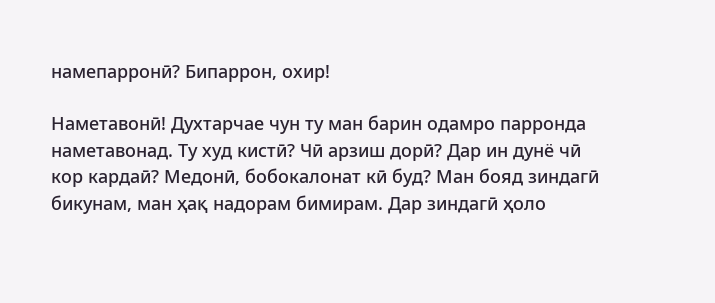намепарронӣ? Бипаррон, охир!

Наметавонӣ! Духтарчае чун ту ман барин одамро парронда наметавонад. Ту худ кистӣ? Чӣ арзиш дорӣ? Дар ин дунё чӣ кор кардаӣ? Медонӣ, бобокалонат кӣ буд? Ман бояд зиндагӣ бикунам, ман ҳақ надорам бимирам. Дар зиндагӣ ҳоло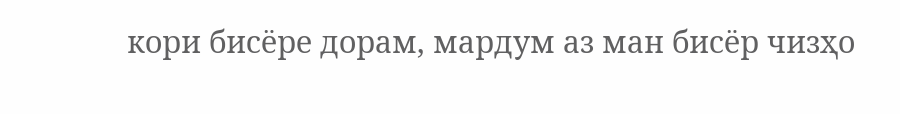кори бисёре дорам, мардум аз ман бисёр чизҳо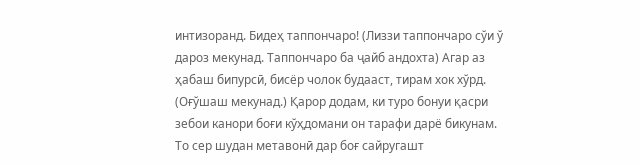интизоранд. Бидеҳ таппончаро! (Лиззи таппончаро сўи ў дароз мекунад. Таппончаро ба ҷайб андохта) Агар аз ҳабаш бипурсӣ, бисёр чолок будааст, тирам хок хўрд. (Оғўшаш мекунад.) Қарор додам, ки туро бонуи қасри зебои канори боғи кўҳдомани он тарафи дарё бикунам. То сер шудан метавонӣ дар боғ сайругашт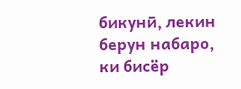бикунӣ, лекин берун набаро, ки бисёр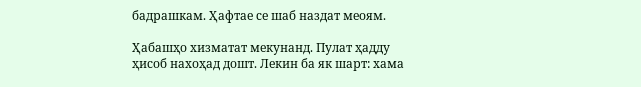бадрашкам. Ҳафтае се шаб наздат меоям.

Ҳабашҳо хизматат мекунанд. Пулат ҳадду ҳисоб нахоҳад дошт. Лекин ба як шарт: хама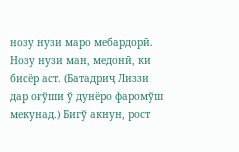нозу нузи маро мебардорӣ. Нозу нузи ман, медонӣ, ки бисёр аст. (Батадриҷ Лиззи дар оғўши ў дунёро фаромўш мекунад.) Бигў акнун, рост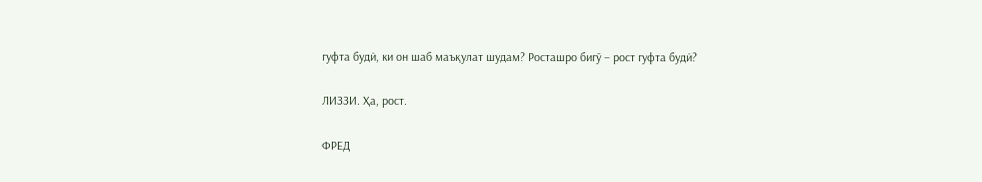гуфта будӣ, ки он шаб маъқулат шудам? Росташро бигў – рост гуфта будӣ?

ЛИЗЗИ. Ҳа, рост.

ФРЕД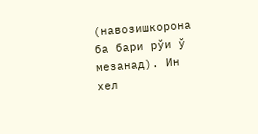(навозишкорона ба бари рўи ў мезанад). Ин хел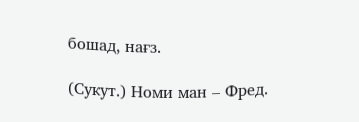бошад, нағз.

(Сукут.) Номи ман – Фред.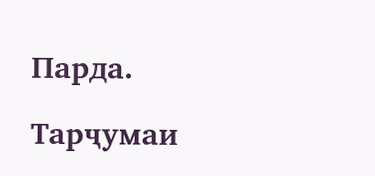Парда.

Тарҷумаи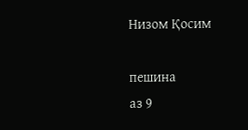Низом Қосим

пешина
аз 9